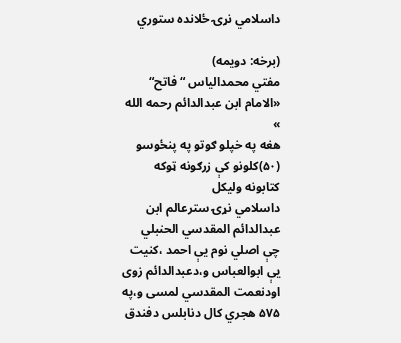داسلامي نړۍ ځلانده ستوري

(برخه: دويمه)
مفتي محمدالياس “فاتح“
«الامام ابن عبدالدائم رحمه الله »
هغه په خپلو ګوتو په پنځوسو (۵۰)کلونو کې زرګونه ټوکه کتابونه وليکل
داسلامي نړۍ سترعالم ابن عبدالدائم المقدسي الحنبلي چې اصلي نوم يې احمد ،کنيت يې ابوالعباس و،دعبدالدائم زوی اودنعمت المقدسي لمسی و،په ۵۷۵ هجري کال دنابلس دفندق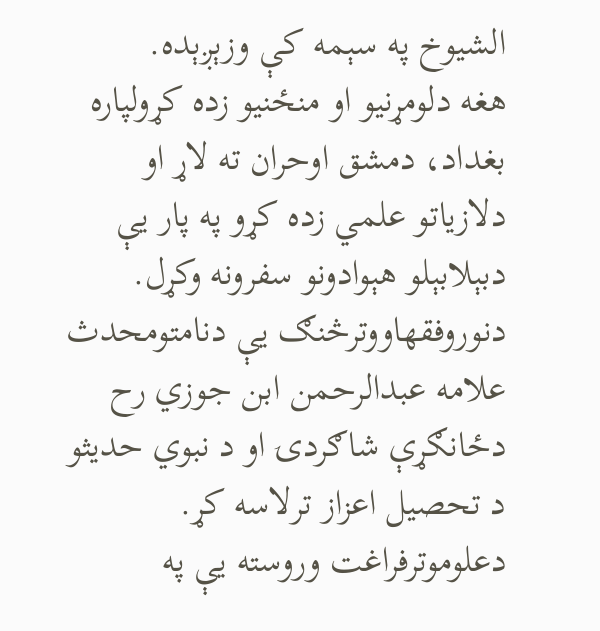الشيوخ په سېمه کې وزېږېده.
هغه دلومړنيو او منځنيو زده کړولپاره بغداد، دمشق اوحران ته لاړ او دلازیاتو علمي زده کړو په پار يې دبېلابېلو هېوادونو سفرونه وکړل. دنوروفقهاووترڅنګ يې دنامتومحدث علامه عبدالرحمن ابن جوزي رح دځانګړې شاګردۍ او د نبوي حديثو د تحصيل اعزاز ترلاسه کړ.
دعلوموترفراغت وروسته يې په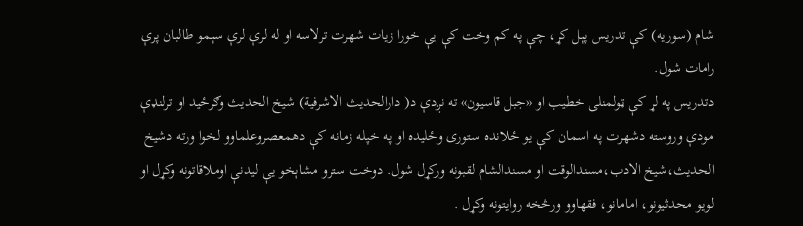شام (سوريه) کې تدريس پېل کړ، چې په کم وخت کې يې خورا زيات شهرت ترلاسه او له لرې لرې سېمو طالبان پرې رامات شول.
دتدريس په لړ کې ټولمنلی خطيب او «جبل قاسيون» ته نږدې د( دارالحديث الاشرفية) شيخ الحديث وګرځيد او ترلنډې مودې وروسته دشهرت په اسمان کې يو ځلانده ستوری وځليده او په خپله زمانه کې دهمعصروعلماوو لخوا ورته دشيخ الحديث،شيخ الادب،مسندالوقت او مسندالشام لقبونه ورکړل شول. دوخت سترو مشاېخو يې ليدنې اوملاقاتونه وکړل او لويو محدثيونو، امامانو، فقهاوو ورڅخه روايتونه وکړل .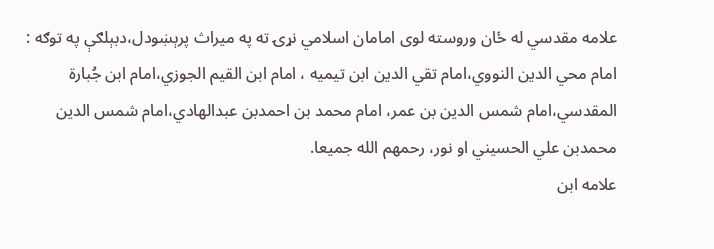علامه مقدسي له ځان وروسته لوی امامان اسلامي نړۍ ته په ميراث پرېښودل،دبېلګې په توګه :
امام محي الدين النووي،امام تقي الدين ابن تيميه ، امام ابن القيم الجوزي،امام ابن جُبارة المقدسي،امام شمس الدين بن عمر، امام محمد بن احمدبن عبدالهادي،امام شمس الدين محمدبن علي الحسيني او نور، رحمهم الله جميعا.
علامه ابن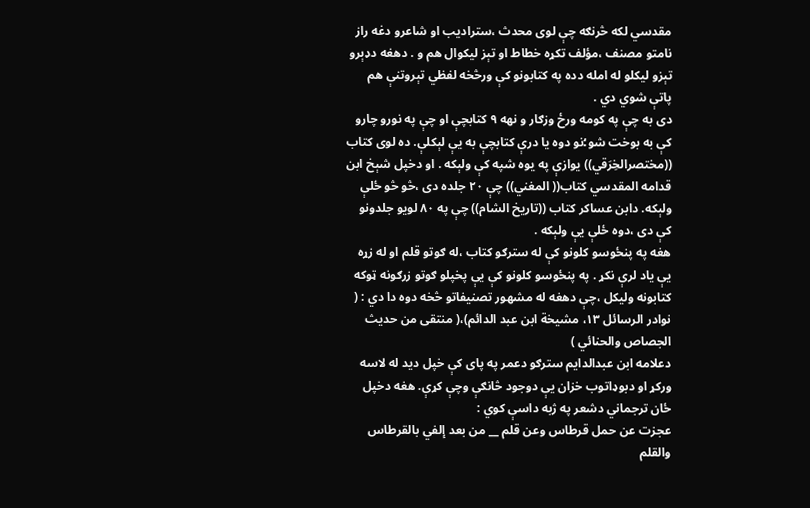مقدسي لکه څرنګه چې لوی محدث ،ستراديب او شاعرو دغه راز نامتو مصنف ،مؤلف تکړه خطاط او تېز ليکوال هم و . دهغه دډېرو تېزو ليکلو له امله دده په کتابونو کې ورڅخه لفظي تېروتنې هم پاتې شوي دي .
دی به چې په کومه ورځ وزګار و نهه ۹ کتابچې او چې په نورو چارو کې به بوخت شو؛نو دوه يا درې کتابچې به يې لېکلې. ده لوی کتاب ((مختصرالخِرَقي)) يوازې په يوه شپه کې ولېکه . او دخپل شېخ ابن قدامه المقدسي کتاب(( المغني)) چې ۲۰ جلده دی ،څو څو ځلې ولېکه. دابن عساکر کتاب ((تاريخ الشام)) چې په ۸۰ لويو جلدونو کې دی ،دوه ځلې يې ولېکه .
هغه په پنځوسو کلونو کې له سترګو کتاب ،له ګوتو قلم او له زړه يې ياد لرې نکړ . په پنځوسو کلونو کې يې پخپلو ګوتو زرګونه ټوکه کتابونه وليکل ،چې دهغه له مشهور تصنیفاتو څخه دوه دا دي : ( نوادر الرسائل ١٣، مشيخة ابن عبد الدائم)،( منتقى من حديث الجصاص والحنائي )
دعلامه ابن عبدالدايم سترګو دعمر په پای کې خپل ديد له لاسه ورکړ او دبوډاتوب خزان يې دوجود څانګې وچې کړې. هغه دخپل ځان ترجماني دشعر په ژبه داسې کوي :
عجزت عن حمل قرطاس وعن قلم __ من بعد إلفي بالقرطاس والقلم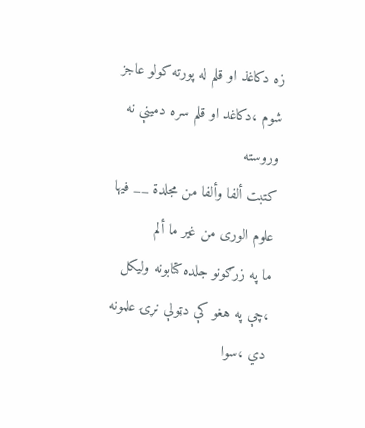زه دکاغذ او قلم له پورته کولو عاجز شوم ،دکاغد او قلم سره دمينې نه وروسته
كتبت ألفا وألفا من مجلدة __ فيها علوم الورى من غير ما ألم
ما په زرګونو جلده کتابونه وليکل ،چې په هغو کې دټولې نړۍ علمونه دي ،سوا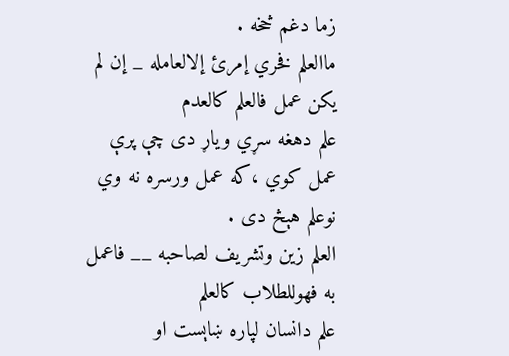زما دغم څخه .
ماالعلم فخري إمرئ إلالعامله _ إن لم يكن عمل فالعلم كالعدم
علم دهغه سړي وياړ دی چې پرې عمل کوي ،که عمل ورسره نه وي نوعلم هېڅ دی .
العلم زين وتشريف لصاحبه __ فاعمل به فهوللطلاب كالعلم
علم دانسان لپاره ښاېست او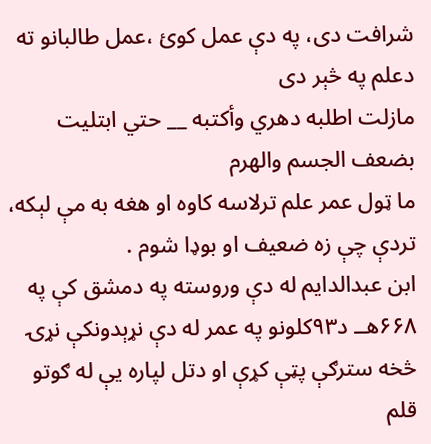شرافت دی، په دې عمل کوئ ،عمل طالبانو ته دعلم په څېر دی
مازلت اطلبه دهري وأكتبه __ حتي ابتليت بضعف الجسم والهرم
ما ټول عمر علم ترلاسه کاوه او هغه به مې لېکه، تردې چې زه ضعيف او بوډا شوم .
ابن عبدالدايم له دې وروسته په دمشق کې په ۶۶۸هــ د۹۳کلونو په عمر له دې نړېدونکې نړۍ څخه سترګې پټې کړې او دتل لپاره يې له ګوتو قلم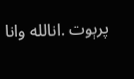پرېوت .انالله وانا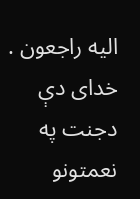اليه راجعون .
خدای دې دجنت په نعمتونو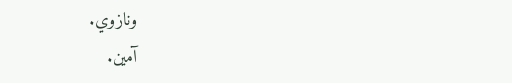ونازوي.
آمين.